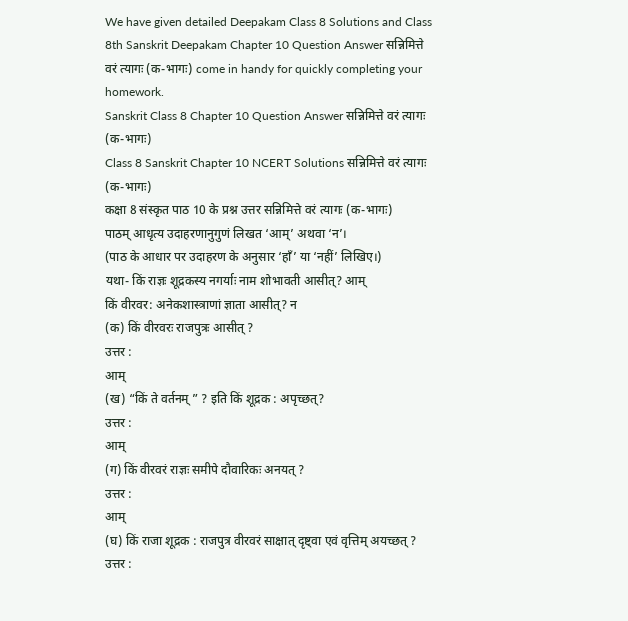We have given detailed Deepakam Class 8 Solutions and Class 8th Sanskrit Deepakam Chapter 10 Question Answer सन्निमित्ते वरं त्यागः (क-भागः) come in handy for quickly completing your homework.
Sanskrit Class 8 Chapter 10 Question Answer सन्निमित्ते वरं त्यागः (क-भागः)
Class 8 Sanskrit Chapter 10 NCERT Solutions सन्निमित्ते वरं त्यागः (क-भागः)
कक्षा 8 संस्कृत पाठ 10 के प्रश्न उत्तर सन्निमित्ते वरं त्यागः (क-भागः)
पाठम् आधृत्य उदाहरणानुगुणं लिखत ‘आम्’ अथवा ‘न’।
(पाठ के आधार पर उदाहरण के अनुसार ‘हाँ’ या ‘नहीं’ लिखिए।)
यथा- किं राज्ञः शूद्रकस्य नगर्याः नाम शोभावती आसीत्? आम्
किं वीरवर: अनेकशास्त्राणां ज्ञाता आसीत्? न
(क) किं वीरवरः राजपुत्रः आसीत् ?
उत्तर :
आम्
(ख) “किं ते वर्तनम् ” ? इति किं शूद्रक : अपृच्छत्?
उत्तर :
आम्
(ग) किं वीरवरं राज्ञः समीपे दौवारिकः अनयत् ?
उत्तर :
आम्
(घ) किं राजा शूद्रक : राजपुत्र वीरवरं साक्षात् दृष्ट्वा एवं वृत्तिम् अयच्छत् ?
उत्तर :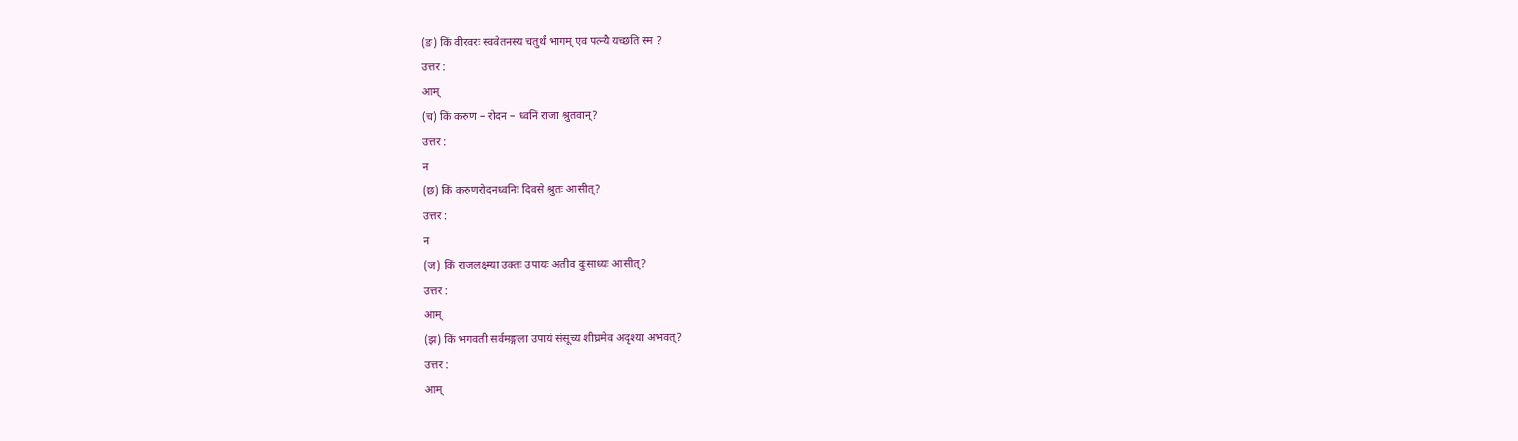(ङ) किं वीरवरः स्ववेतनस्य चतुर्थं भागम् एव पत्न्यै यच्छति स्म ?
उत्तर :
आम्
(च) किं करुण – रोदन – ध्वनिं राजा श्रुतवान्?
उत्तर :
न
(छ) किं करुणरोदनध्वनिः दिवसे श्रुतः आसीत्?
उत्तर :
न
(ज) किं राजलक्ष्म्या उक्तः उपायः अतीव दुःसाध्यः आसीत्?
उत्तर :
आम्
(झ) किं भगवती सर्वमङ्गला उपायं संसूच्य शीघ्रमेव अदृश्या अभवत्?
उत्तर :
आम्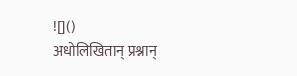![]()
अधोलिखितान् प्रश्नान्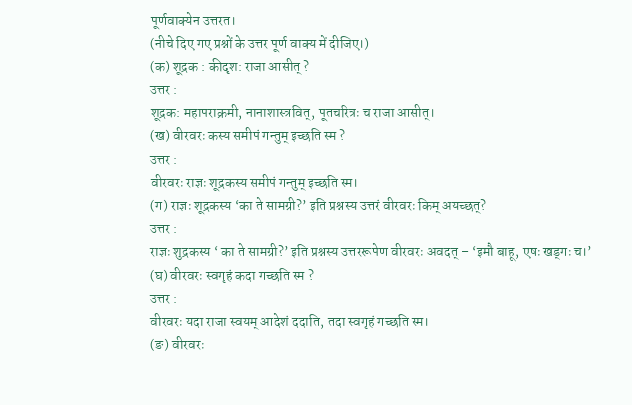पूर्णवाक्येन उत्तरत।
(नीचे दिए गए प्रश्नों के उत्तर पूर्ण वाक्य में दीजिए।)
(क) शूद्रक : कीदृश: राजा आसीत् ?
उत्तर :
शूद्रक: महापराक्रमी, नानाशास्त्रवित्, पूतचरित्रः च राजा आसीत्।
(ख) वीरवरः कस्य समीपं गन्तुम् इच्छति स्म ?
उत्तर :
वीरवरः राज्ञः शूद्रकस्य समीपं गन्तुम् इच्छति स्म।
(ग) राज्ञः शूद्रकस्य ‘का ते सामग्री?’ इति प्रश्नस्य उत्तरं वीरवरः किम् अयच्छत्?
उत्तर :
राज्ञः शुद्रकस्य ‘ का ते सामग्री?’ इति प्रश्नस्य उत्तररूपेण वीरवरः अवदत् – ‘इमौ बाहू, एषः खड्गः च।’
(घ) वीरवरः स्वगृहं कदा गच्छति स्म ?
उत्तर :
वीरवरः यदा राजा स्वयम् आदेशं ददाति, तदा स्वगृहं गच्छति स्म।
(ङ) वीरवरः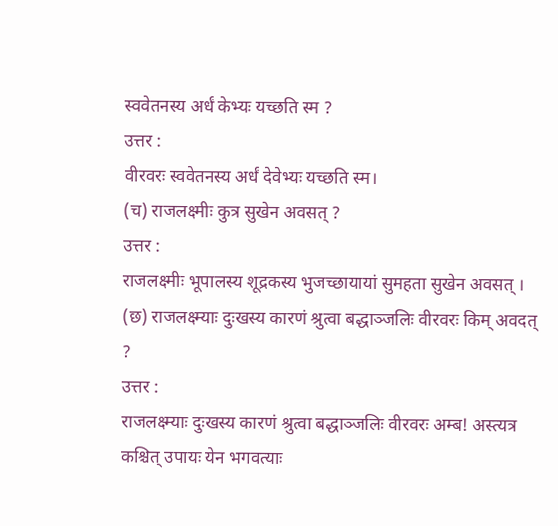स्ववेतनस्य अर्धं केभ्यः यच्छति स्म ?
उत्तर :
वीरवरः स्ववेतनस्य अर्धं देवेभ्यः यच्छति स्म।
(च) राजलक्ष्मीः कुत्र सुखेन अवसत् ?
उत्तर :
राजलक्ष्मीः भूपालस्य शूद्रकस्य भुजच्छायायां सुमहता सुखेन अवसत् ।
(छ) राजलक्ष्म्याः दुःखस्य कारणं श्रुत्वा बद्धाञ्जलिः वीरवरः किम् अवदत् ?
उत्तर :
राजलक्ष्म्याः दुःखस्य कारणं श्रुत्वा बद्धाञ्जलिः वीरवरः अम्ब! अस्त्यत्र कश्चित् उपायः येन भगवत्याः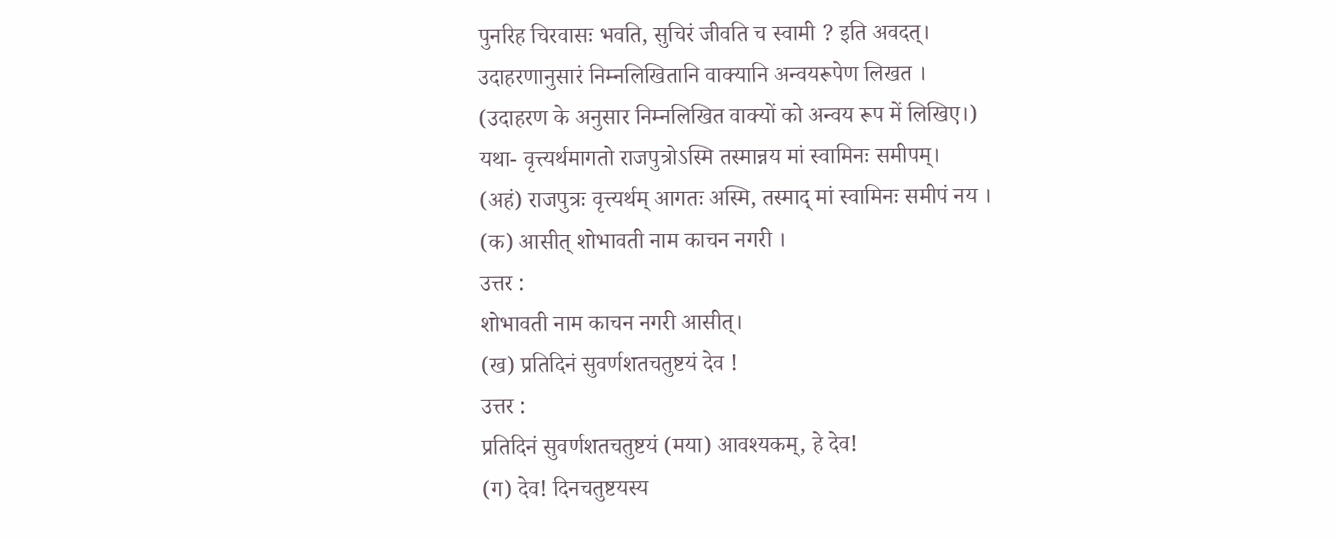पुनरिह चिरवासः भवति, सुचिरं जीवति च स्वामी ? इति अवदत्।
उदाहरणानुसारं निम्नलिखितानि वाक्यानि अन्वयरूपेण लिखत ।
(उदाहरण के अनुसार निम्नलिखित वाक्यों को अन्वय रूप में लिखिए।)
यथा- वृत्त्यर्थमागतो राजपुत्रोऽस्मि तस्मान्नय मां स्वामिनः समीपम्।
(अहं) राजपुत्रः वृत्त्यर्थम् आगतः अस्मि, तस्माद् मां स्वामिनः समीपं नय ।
(क) आसीत् शोभावती नाम काचन नगरी ।
उत्तर :
शोभावती नाम काचन नगरी आसीत्।
(ख) प्रतिदिनं सुवर्णशतचतुष्टयं देव !
उत्तर :
प्रतिदिनं सुवर्णशतचतुष्टयं (मया) आवश्यकम्, हे देव!
(ग) देव! दिनचतुष्टयस्य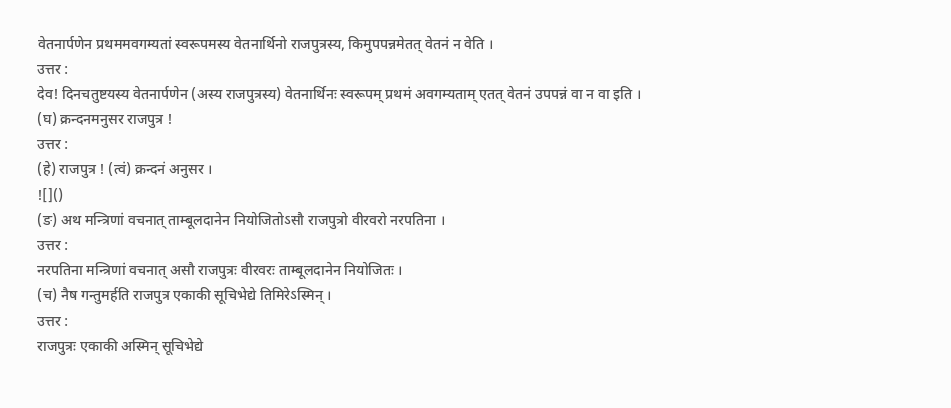वेतनार्पणेन प्रथममवगम्यतां स्वरूपमस्य वेतनार्थिनो राजपुत्रस्य, किमुपपन्नमेतत् वेतनं न वेति ।
उत्तर :
देव! दिनचतुष्टयस्य वेतनार्पणेन (अस्य राजपुत्रस्य) वेतनार्थिनः स्वरूपम् प्रथमं अवगम्यताम् एतत् वेतनं उपपन्नं वा न वा इति ।
(घ) क्रन्दनमनुसर राजपुत्र !
उत्तर :
(हे) राजपुत्र ! (त्वं) क्रन्दनं अनुसर ।
![]()
(ङ) अथ मन्त्रिणां वचनात् ताम्बूलदानेन नियोजितोऽसौ राजपुत्रो वीरवरो नरपतिना ।
उत्तर :
नरपतिना मन्त्रिणां वचनात् असौ राजपुत्रः वीरवरः ताम्बूलदानेन नियोजितः ।
(च) नैष गन्तुमर्हति राजपुत्र एकाकी सूचिभेद्ये तिमिरेऽस्मिन् ।
उत्तर :
राजपुत्रः एकाकी अस्मिन् सूचिभेद्ये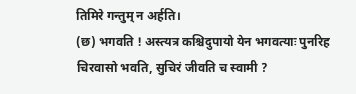तिमिरे गन्तुम् न अर्हति।
(छ) भगवति ! अस्त्यत्र कश्चिदुपायो येन भगवत्याः पुनरिह चिरवासो भवति, सुचिरं जीवति च स्वामी ?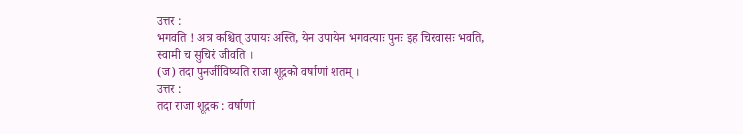उत्तर :
भगवति ! अत्र कश्चित् उपायः अस्ति, येन उपायेन भगवत्याः पुनः इह चिरवासः भवति, स्वामी च सुचिरं जीवति ।
(ज) तदा पुनर्जीविष्यति राजा शूद्रको वर्षाणां शतम् ।
उत्तर :
तदा राजा शूद्रक : वर्षाणां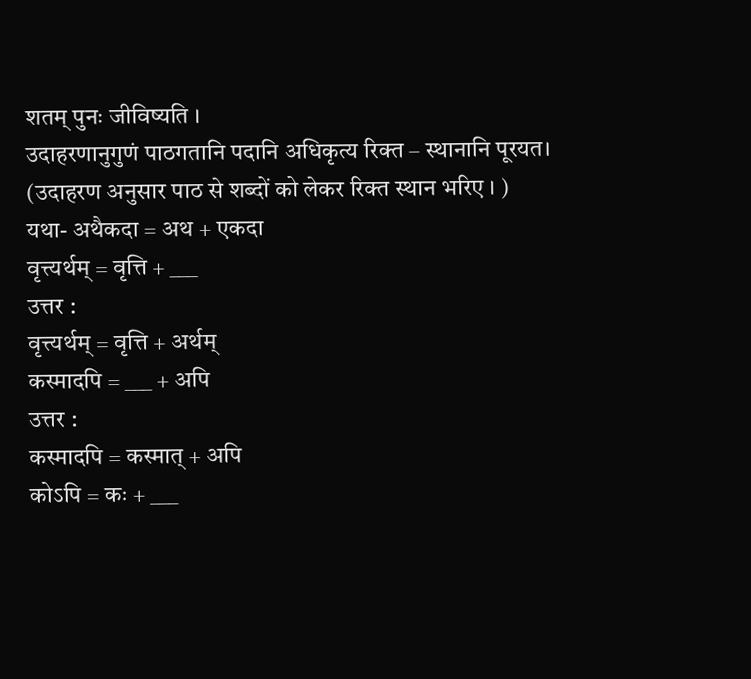शतम् पुनः जीविष्यति ।
उदाहरणानुगुणं पाठगतानि पदानि अधिकृत्य रिक्त – स्थानानि पूरयत।
(उदाहरण अनुसार पाठ से शब्दों को लेकर रिक्त स्थान भरिए । )
यथा- अथैकदा = अथ + एकदा
वृत्त्यर्थम् = वृत्ति + ___
उत्तर :
वृत्त्यर्थम् = वृत्ति + अर्थम्
कस्मादपि = ___ + अपि
उत्तर :
कस्मादपि = कस्मात् + अपि
कोऽपि = कः + ___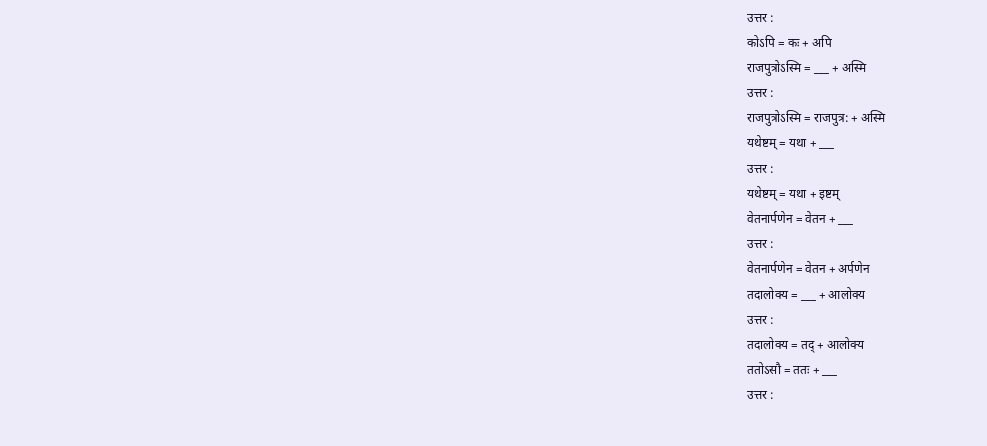उत्तर :
कोऽपि = कः + अपि
राजपुत्रोऽस्मि = ___ + अस्मि
उत्तर :
राजपुत्रोऽस्मि = राजपुत्र: + अस्मि
यथेष्टम् = यथा + ___
उत्तर :
यथेष्टम् = यथा + इष्टम्
वेतनार्पणेन = वेतन + ___
उत्तर :
वेतनार्पणेन = वेतन + अर्पणेन
तदालोक्य = ___ + आलोक्य
उत्तर :
तदालोक्य = तद् + आलोक्य
ततोऽसौ = ततः + ___
उत्तर :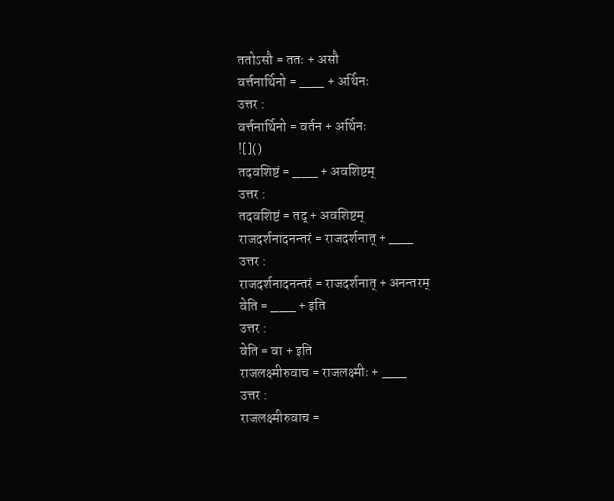ततोऽसौ = ततः + असौ
वर्त्तनार्थिनो = ___ + अर्थिनः
उत्तर :
वर्त्तनार्थिनो = वर्तन + अर्थिनः
![]()
तदवशिष्टं = ___ + अवशिष्टम्
उत्तर :
तदवशिष्टं = तद् + अवशिष्टम्
राजदर्शनादनन्तरं = राजदर्शनात् + ___
उत्तर :
राजदर्शनादनन्तरं = राजदर्शनात् + अनन्तरम्
वेति = ___ + इति
उत्तर :
वेति = वा + इति
राजलक्ष्मीरुवाच = राजलक्ष्मीः + ___
उत्तर :
राजलक्ष्मीरुवाच =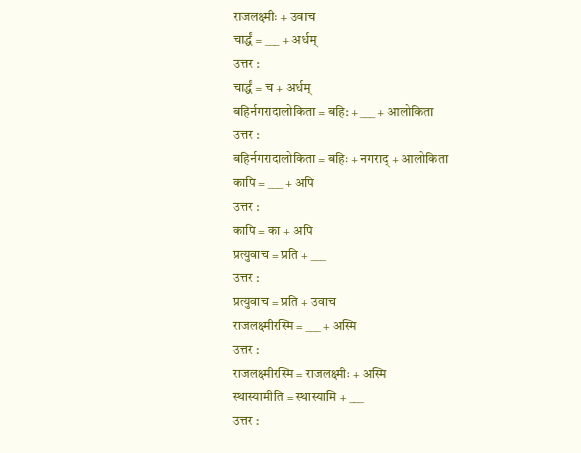राजलक्ष्मीः + उवाच
चार्द्धं = ___ + अर्धम्
उत्तर :
चार्द्धं = च + अर्धम्
बहिर्नगरादालोकिता = बहि: + ___ + आलोकिता
उत्तर :
बहिर्नगरादालोकिता = बहिः + नगराद् + आलोकिता
कापि = ___ + अपि
उत्तर :
कापि = का + अपि
प्रत्युवाच = प्रति + ___
उत्तर :
प्रत्युवाच = प्रति + उवाच
राजलक्ष्मीरस्मि = ___ + अस्मि
उत्तर :
राजलक्ष्मीरस्मि = राजलक्ष्मीः + अस्मि
स्थास्यामीति = स्थास्यामि + ___
उत्तर :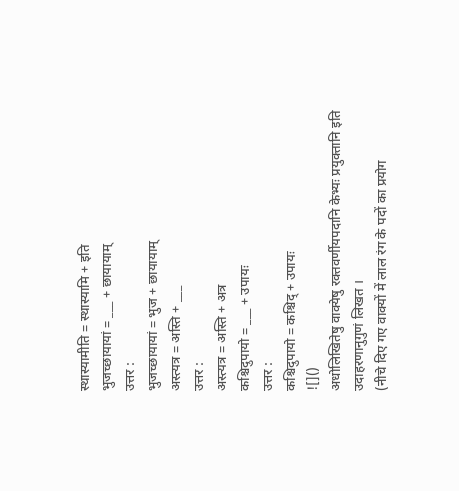स्थास्यामीति = स्थास्यामि + इति
भुजच्छायायां = ___ + छायायाम्
उत्तर :
भुजच्छायायां = भुज + छायायाम्
अस्त्यत्र = अस्ति + ___
उत्तर :
अस्त्यत्र = अस्ति + अत्र
कश्चिदुपायो = ___ + उपायः
उत्तर :
कश्चिदुपायो = कश्चिद् + उपायः
![]()
अधोलिखितेषु वाक्येषु रक्तवर्णीयपदानि केभ्यः प्रयुक्तानि इति उदाहरणानुगुणं लिखत ।
(नीचे दिए गए वाक्यों में लाल रंग के पदों का प्रयोग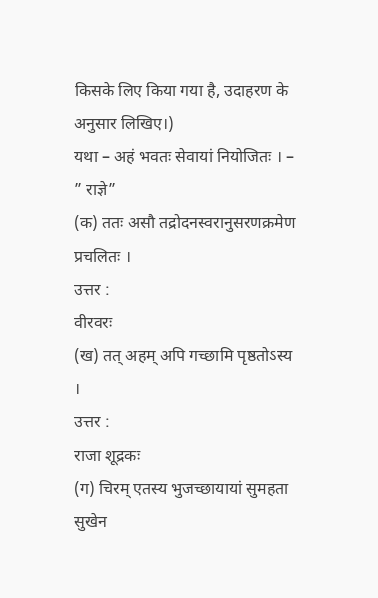किसके लिए किया गया है, उदाहरण के अनुसार लिखिए।)
यथा – अहं भवतः सेवायां नियोजितः । – ” राज्ञे”
(क) ततः असौ तद्रोदनस्वरानुसरणक्रमेण प्रचलितः ।
उत्तर :
वीरवरः
(ख) तत् अहम् अपि गच्छामि पृष्ठतोऽस्य ।
उत्तर :
राजा शूद्रकः
(ग) चिरम् एतस्य भुजच्छायायां सुमहता सुखेन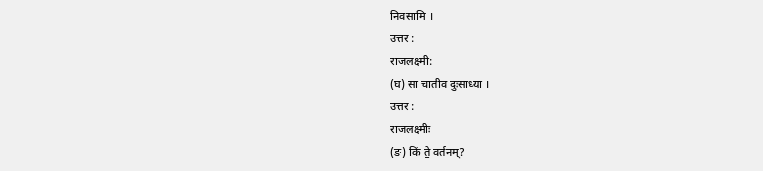निवसामि ।
उत्तर :
राजलक्ष्मी:
(घ) सा चातीव दुःसाध्या ।
उत्तर :
राजलक्ष्मीः
(ङ) किं ते॒ वर्तनम्?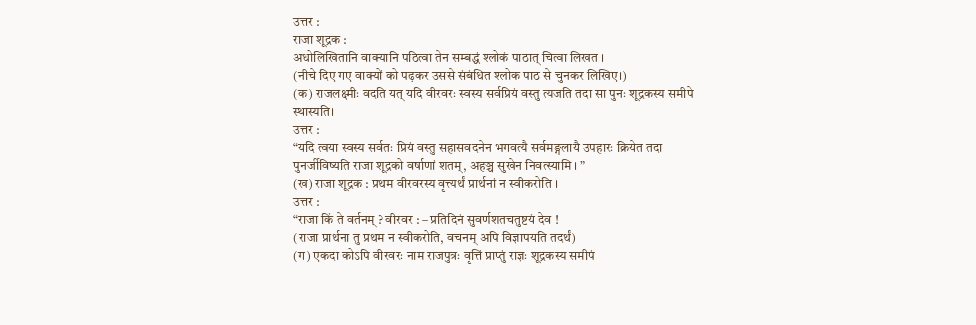उत्तर :
राजा शूद्रक :
अधोलिखितानि वाक्यानि पठित्वा तेन सम्बद्धं श्लोकं पाठात् चित्वा लिखत ।
(नीचे दिए गए वाक्यों को पढ़कर उससे संबंधित श्लोक पाठ से चुनकर लिखिए।)
(क) राजलक्ष्मीः वदति यत् यदि वीरवरः स्वस्य सर्वप्रियं वस्तु त्यजति तदा सा पुनः शूद्रकस्य समीपे स्थास्यति।
उत्तर :
“यदि त्वया स्वस्य सर्वतः प्रियं वस्तु सहासवदनेन भगवत्यै सर्वमङ्गलायै उपहारः क्रियेत तदा पुनर्जीविष्यति राजा शूद्रको वर्षाणां शतम्, अहञ्च सुखेन निवत्स्यामि । ”
(ख) राजा शूद्रक : प्रथम वीरवरस्य वृत्त्यर्थं प्रार्थनां न स्वीकरोति ।
उत्तर :
“राजा किं ते वर्तनम् ? वीरवर : – प्रतिदिनं सुवर्णशतचतुष्टयं देव !
(राजा प्रार्थना तु प्रथम न स्वीकरोति, वचनम् अपि विज्ञापयति तदर्थं)
(ग) एकदा कोऽपि वीरवरः नाम राजपुत्रः वृत्तिं प्राप्तुं राज्ञः शूद्रकस्य समीपं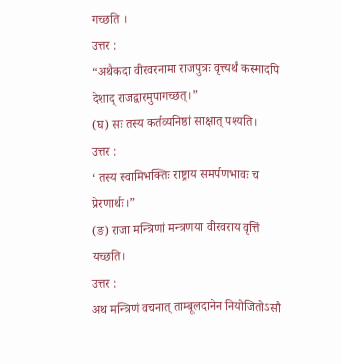गच्छति ।
उत्तर :
“अथैकदा वीरवरनामा राजपुत्रः वृत्त्यर्थं कस्मादपि देशाद् राजद्वारमुपागच्छत्।”
(घ) सः तस्य कर्तव्यनिष्ठां साक्षात् पश्यति।
उत्तर :
‘ तस्य स्वामिभक्तिः राष्ट्राय समर्पणभावः च प्रेरणार्थः।”
(ङ) राजा मन्त्रिणां मन्त्रणया वीरवराय वृत्तिं यच्छति।
उत्तर :
अथ मन्त्रिणं वचनात् ताम्बूलदानेन नियोजितोऽसौ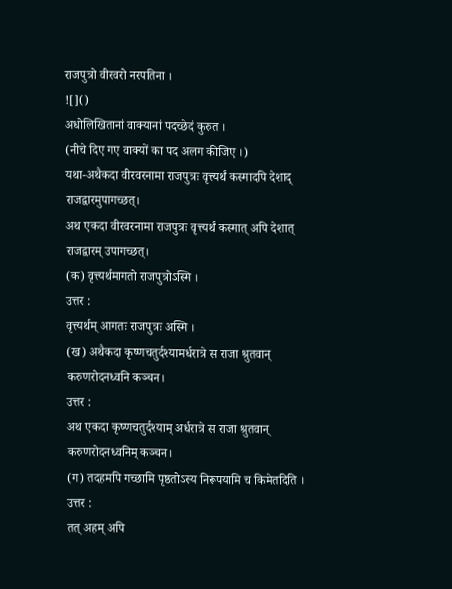राजपुत्रो वीरवरो नरपतिना ।
![]()
अधोलिखितानां वाक्यानां पदच्छेदं कुरुत ।
(नीचे दिए गए वाक्यों का पद अलग कीजिए ।)
यथा-अथैकदा वीरवरनामा राजपुत्रः वृत्त्यर्थं कस्मादपि देशाद् राजद्वारमुपागच्छत्।
अथ एकदा वीरवरनामा राजपुत्रः वृत्त्यर्थं कस्मात् अपि देशात् राजद्वारम् उपागच्छत्।
(क) वृत्त्यर्थमागतो राजपुत्रोऽस्मि ।
उत्तर :
वृत्त्यर्थम् आगतः राजपुत्रः अस्मि ।
(ख) अथैकदा कृष्णचतुर्दश्यामर्धरात्रे स राजा श्रुतवान् करुणरोदनध्वनि कञ्चन।
उत्तर :
अथ एकदा कृष्णचतुर्दश्याम् अर्धरात्रे स राजा श्रुतवान् करुणरोदनध्वनिम् कञ्चन।
(ग) तदहमपि गच्छामि पृष्ठतोऽस्य निरूपयामि च किमेतदिति ।
उत्तर :
तत् अहम् अपि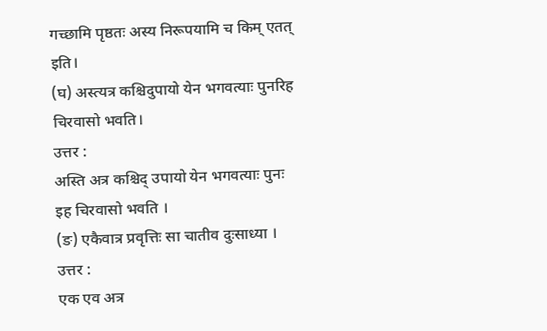गच्छामि पृष्ठतः अस्य निरूपयामि च किम् एतत् इति।
(घ) अस्त्यत्र कश्चिदुपायो येन भगवत्याः पुनरिह चिरवासो भवति।
उत्तर :
अस्ति अत्र कश्चिद् उपायो येन भगवत्याः पुनः इह चिरवासो भवति ।
(ङ) एकैवात्र प्रवृत्तिः सा चातीव दुःसाध्या ।
उत्तर :
एक एव अत्र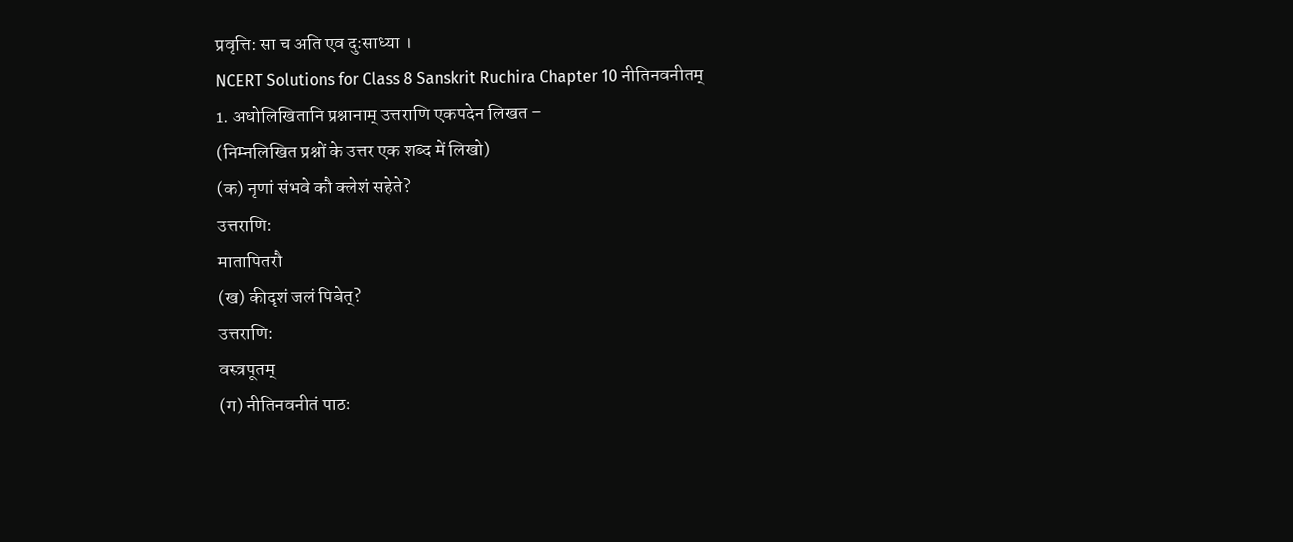प्रवृत्ति: सा च अति एव दुःसाध्या ।
NCERT Solutions for Class 8 Sanskrit Ruchira Chapter 10 नीतिनवनीतम्
1. अधोलिखितानि प्रश्नानाम् उत्तराणि एकपदेन लिखत –
(निम्नलिखित प्रश्नों के उत्तर एक शब्द में लिखो)
(क) नृणां संभवे कौ क्लेशं सहेते?
उत्तराणि:
मातापितरौ
(ख) कीदृशं जलं पिबेत्?
उत्तराणि:
वस्त्रपूतम्
(ग) नीतिनवनीतं पाठः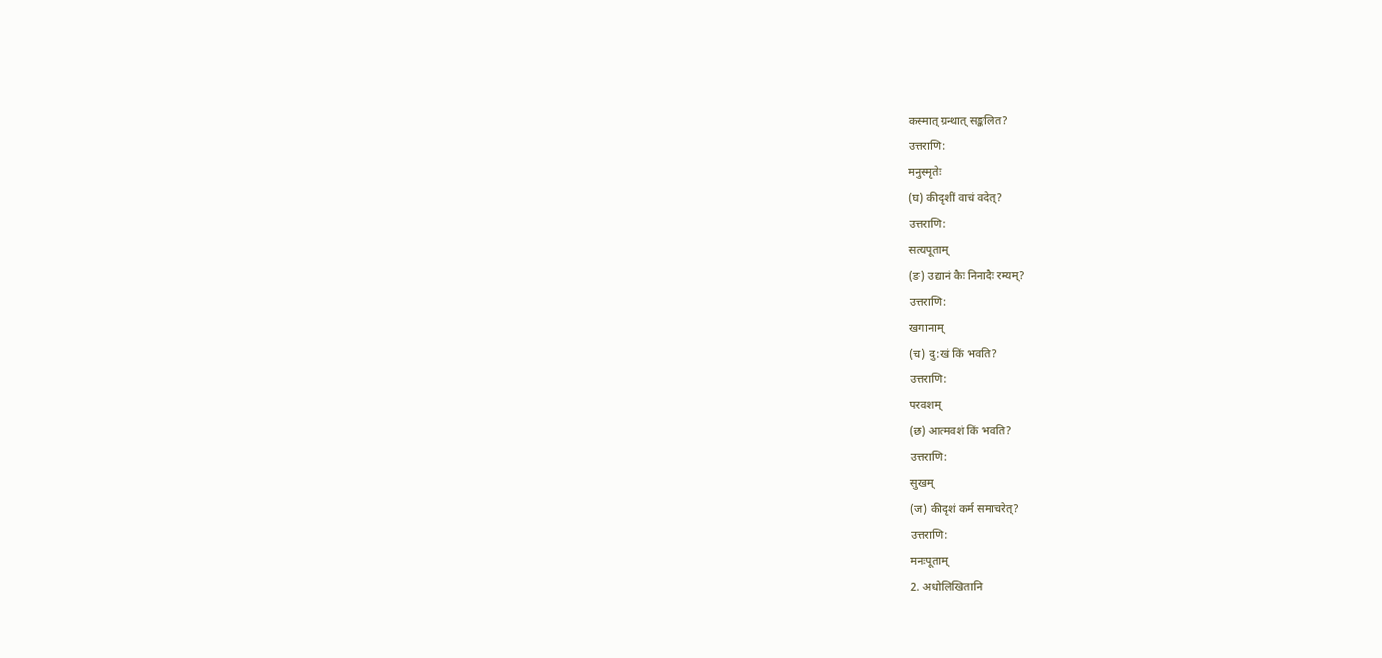कस्मात् ग्रन्थात् सङ्कलित?
उत्तराणि:
मनुस्मृतेः
(घ) कीदृशीं वाचं वदेत्?
उत्तराणि:
सत्यपूताम्
(ङ) उद्यानं कैः निनादैः रम्यम्?
उत्तराणि:
खगानाम्
(च) दु:खं किं भवति?
उत्तराणि:
परवशम्
(छ) आत्मवशं किं भवति?
उत्तराणि:
सुखम्
(ज) कीदृशं कर्म समाचरेत्?
उत्तराणि:
मनःपूताम्
2. अधोलिखितानि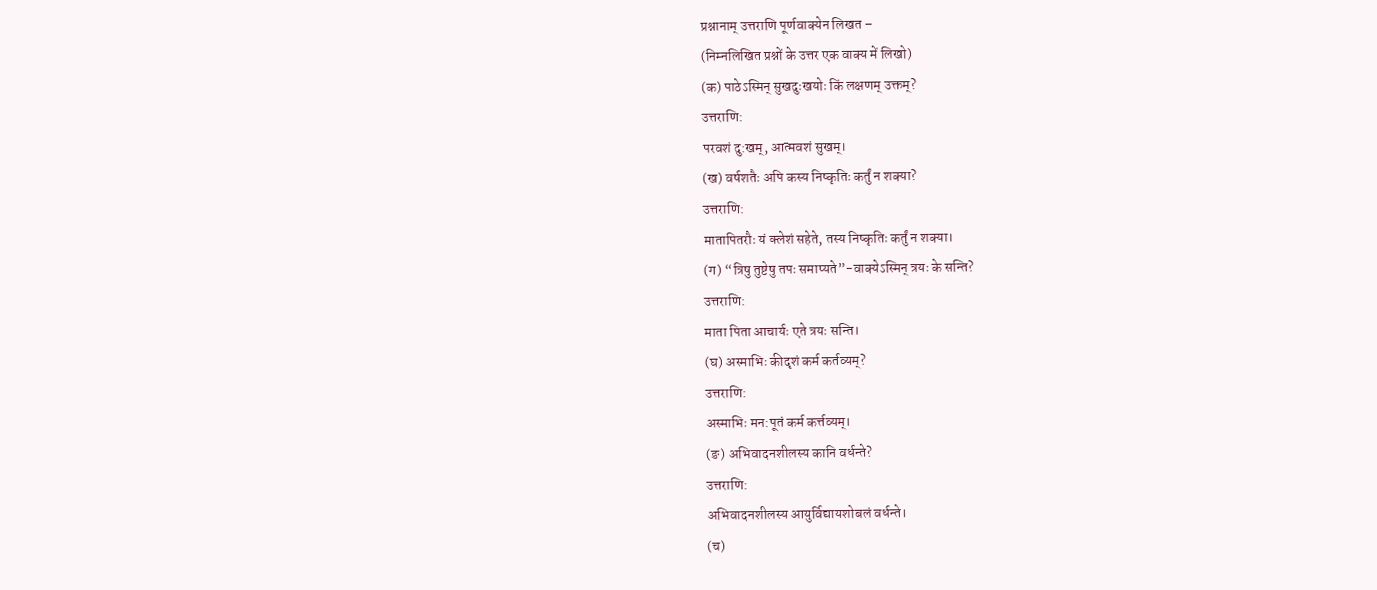प्रश्नानाम् उत्तराणि पूर्णवाक्येन लिखत –
(निम्नलिखित प्रश्नों के उत्तर एक वाक्य में लिखो)
(क) पाठेऽस्मिन् सुखदुःखयोः किं लक्षणम् उक्तम्?
उत्तराणि:
परवशं दु:खम्, आत्मवशं सुखम्।
(ख) वर्षशतैः अपि कस्य निष्कृतिः कर्तुं न शक्या?
उत्तराणि:
मातापितरौः यं क्लेशं सहेते, तस्य निष्कृतिः कर्तुं न शक्या।
(ग) “त्रिषु तुष्टेषु तपः समाप्यते”-वाक्येऽस्मिन् त्रयः के सन्ति?
उत्तराणि:
माता पिता आचार्यः एते त्रयः सन्ति।
(घ) अस्माभिः कीदृशं कर्म कर्तव्यम्?
उत्तराणि:
अस्माभिः मन:पूतं कर्म कर्त्तव्यम्।
(ङ) अभिवादनशीलस्य कानि वर्धन्ते?
उत्तराणि:
अभिवादनशीलस्य आयुर्विद्यायशोबलं वर्धन्ते।
(च)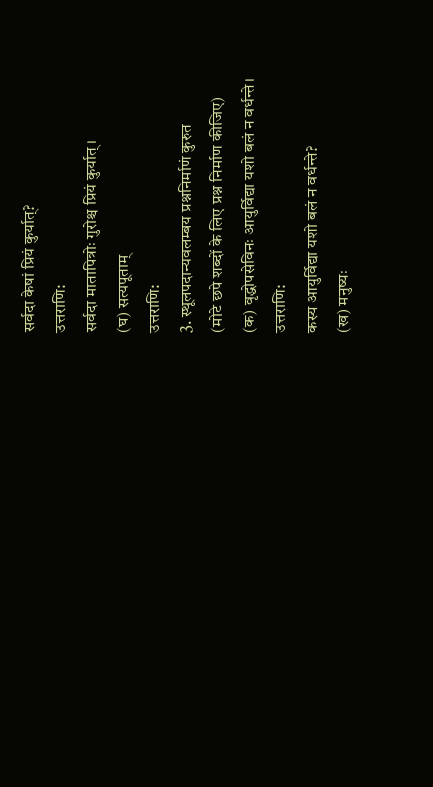सर्वदा केषां प्रियं कुर्यात्?
उत्तराणि:
सर्वदा मातापित्रोः गुरोश्च प्रियं कुर्यात्।
(घ) सत्यपूताम्
उत्तराणि:
3. स्थूलपदान्यवलम्बय प्रश्ननिर्माणं कुरुत
(मोटे छपे शब्दों के लिए प्रश्न निर्माण कीजिए)
(क) वृद्धोपसेविनः आयुर्विद्या यशो बलं न वर्धन्ते।
उत्तराणि:
कस्य आयुर्विद्या यशो बलं न वर्धन्ते?
(ख) मनुष्यः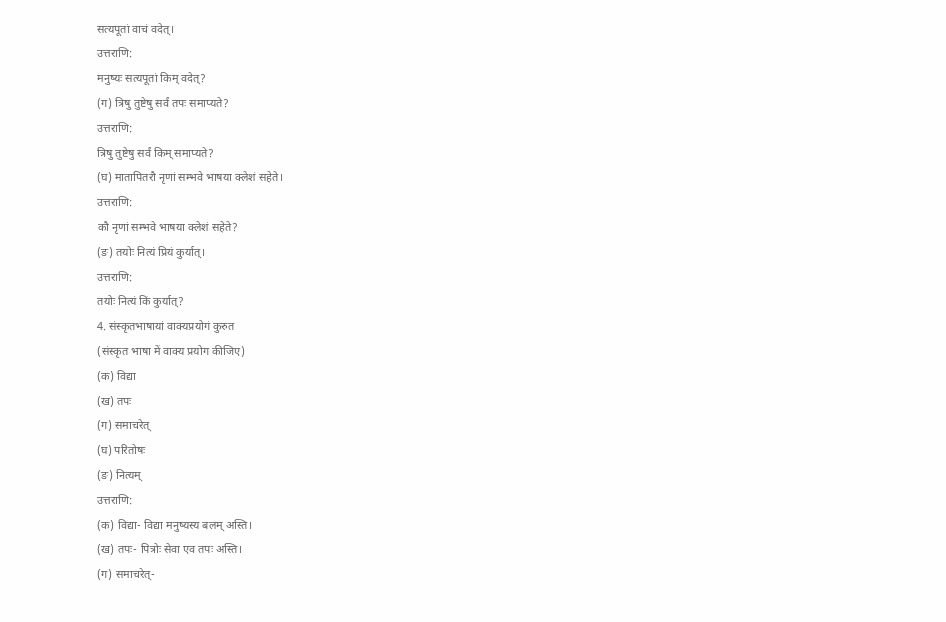सत्यपूतां वाचं वदेत्।
उत्तराणि:
मनुष्यः सत्यपूतां किम् वदेत्?
(ग) त्रिषु तुष्टेषु सर्वं तपः समाप्यते?
उत्तराणि:
त्रिषु तुष्टेषु सर्वं किम् समाप्यते?
(घ) मातापितरौ नृणां सम्भवे भाषया क्लेशं सहेते।
उत्तराणि:
कौ नृणां सम्भवे भाषया क्लेशं सहेते?
(ङ) तयोः नित्यं प्रियं कुर्यात्।
उत्तराणि:
तयोः नित्यं किं कुर्यात्?
4. संस्कृतभाषायां वाक्यप्रयोगं कुरुत
(संस्कृत भाषा में वाक्य प्रयोग कीजिए)
(क) विद्या
(ख) तपः
(ग) समाचरेत्
(घ) परितोषः
(ङ) नित्यम्
उत्तराणि:
(क) विद्या- विद्या मनुष्यस्य बलम् अस्ति।
(ख) तपः- पित्रोः सेवा एव तपः अस्ति।
(ग) समाचरेत्-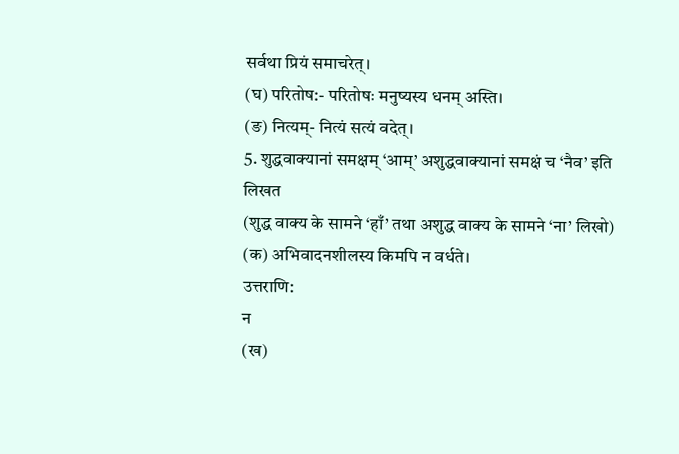सर्वथा प्रियं समाचरेत्।
(घ) परितोष:- परितोषः मनुष्यस्य धनम् अस्ति।
(ङ) नित्यम्- नित्यं सत्यं वदेत्।
5. शुद्धवाक्यानां समक्षम् ‘आम्’ अशुद्धवाक्यानां समक्षं च ‘नैव’ इति लिखत
(शुद्ध वाक्य के सामने ‘हाँ’ तथा अशुद्ध वाक्य के सामने ‘ना’ लिखो)
(क) अभिवादनशीलस्य किमपि न वर्धते।
उत्तराणि:
न
(ख)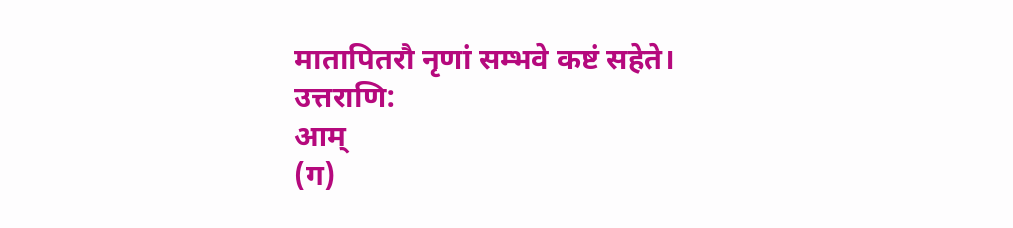मातापितरौ नृणां सम्भवे कष्टं सहेते।
उत्तराणि:
आम्
(ग)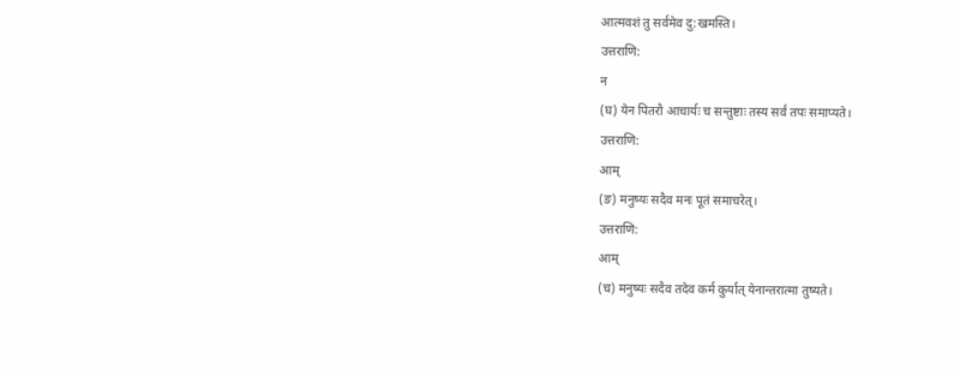आत्मवशं तु सर्वमेव दु:खमस्ति।
उत्तराणि:
न
(घ) येन पितरौ आचार्यः च सन्तुष्टाः तस्य सर्वं तपः समाप्यते।
उत्तराणि:
आम्
(ङ) मनुष्यः सदैव मनः पूतं समाचरेत्।
उत्तराणि:
आम्
(च) मनुष्यः सदैव तदेव कर्म कुर्यात् येनान्तरात्मा तुष्यते।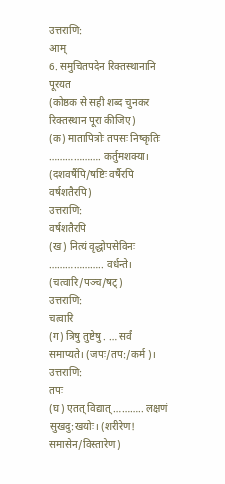उत्तराणि:
आम्
6. समुचितपदेन रिक्तस्थानानि पूरयत
(कोष्ठक से सही शब्द चुनकर रिक्तस्थान पूरा कीजिए)
(क) मातापित्रोः तपसः निष्कृतिः ………………. कर्तुमशक्या। (दशवर्षैपि/षष्टिः वर्षैरपि वर्षशतैरपि)
उत्तराणि:
वर्षशतैरपि
(ख) नित्यं वृद्धोपसेविनः ……………….. वर्धन्ते। (चत्वारि/पञ्च/षट्)
उत्तराणि:
चत्वारि
(ग) त्रिषु तुष्टेषु . … सर्वं समाप्यते। (जपः/तप:/कर्म)।
उत्तराणि:
तपः
(घ) एतत् विद्यात् ……….. लक्षणं सुखदु:खयोः। (शरीरेण! समासेन/विस्तारेण)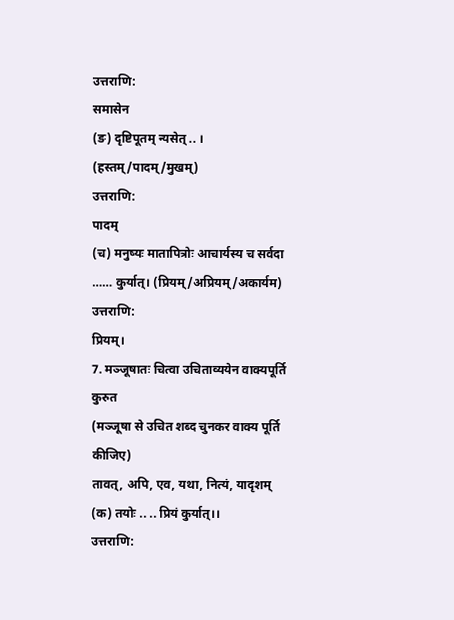उत्तराणि:
समासेन
(ङ) दृष्टिपूतम् न्यसेत् .. । (हस्तम्/पादम्/मुखम्)
उत्तराणि:
पादम्
(च) मनुष्यः मातापित्रोः आचार्यस्य च सर्वदा …… कुर्यात्। (प्रियम्/अप्रियम्/अकार्यम)
उत्तराणि:
प्रियम्।
7. मञ्जूषातः चित्वा उचिताव्ययेन वाक्यपूर्ति कुरुत
(मञ्जूषा से उचित शब्द चुनकर वाक्य पूर्ति कीजिए)
तावत्, अपि, एव, यथा, नित्यं, यादृशम्
(क) तयोः .. .. प्रियं कुर्यात्।।
उत्तराणि: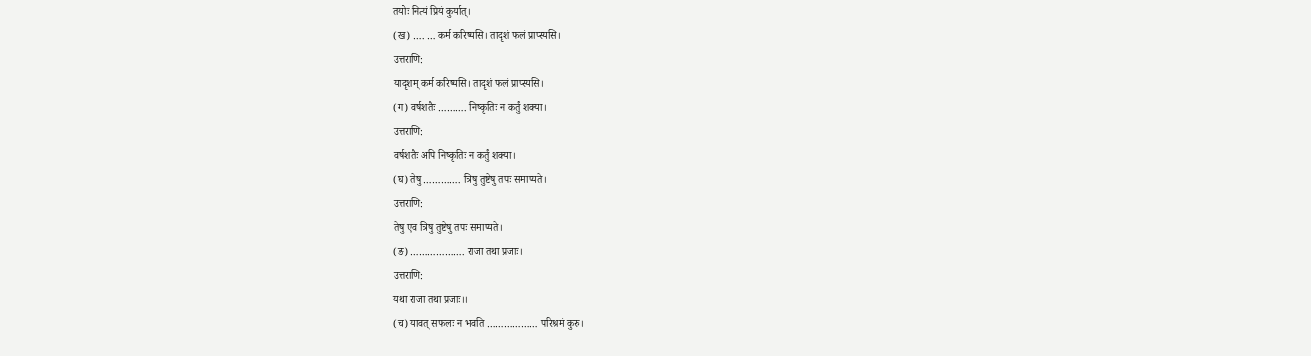तयोः नित्यं प्रियं कुर्यात्।
(ख) …. … कर्म करिष्यसि। तादृशं फलं प्राप्स्यसि।
उत्तराणि:
यादृशम् कर्म करिष्यसि। तादृशं फलं प्राप्स्यसि।
(ग) वर्षशतैः ………. निष्कृतिः न कर्तुं शक्या।
उत्तराणि:
वर्षशतैः अपि निष्कृतिः न कर्तुं शक्या।
(घ) तेषु …………. त्रिषु तुष्टेषु तपः समाप्यते।
उत्तराणि:
तेषु एव त्रिषु तुष्टेषु तपः समाप्यते।
(ङ) ………………. राजा तथा प्रजाः।
उत्तराणि:
यथा राजा तथा प्रजाः।।
(च) यावत् सफलः न भवति ……………… परिश्रमं कुरु।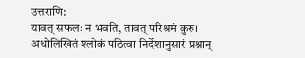उत्तराणि:
यावत् सफलः न भवति, तावत् परिश्रमं कुरु।
अधोलिखितं श्लोकं पठित्वा निर्देशानुसारं प्रश्नान्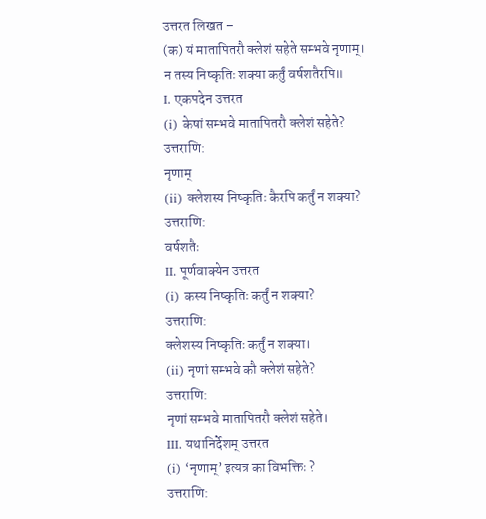उत्तरत लिखत –
(क) यं मातापितरौ क्लेशं सहेते सम्भवे नृणाम्।
न तस्य निष्कृतिः शक्या कर्तुं वर्षशतैरपि॥
I. एकपदेन उत्तरत
(i) केषां सम्भवे मातापितरौ क्लेशं सहेते?
उत्तराणि:
नृणाम्
(ii) क्लेशस्य निष्कृतिः कैरपि कर्तुं न शक्या?
उत्तराणि:
वर्षशतैः
II. पूर्णवाक्येन उत्तरत
(i) कस्य निष्कृतिः कर्तुं न शक्या?
उत्तराणि:
क्लेशस्य निष्कृतिः कर्तुं न शक्या।
(ii) नृणां सम्भवे कौ क्लेशं सहेते?
उत्तराणि:
नृणां सम्भवे मातापितरौ क्लेशं सहेते।
III. यथानिर्देशम् उत्तरत
(i) ‘नृणाम्’ इत्यत्र का विभक्तिः ?
उत्तराणि: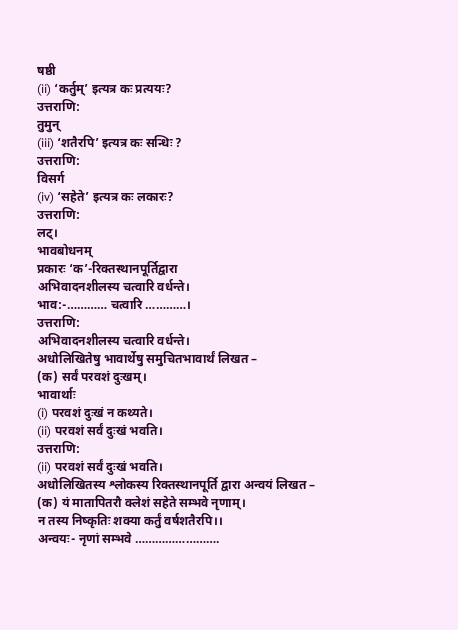षष्ठी
(ii) ‘कर्तुम्’ इत्यत्र कः प्रत्ययः?
उत्तराणि:
तुमुन्
(iii) ‘शतैरपि’ इत्यत्र कः सन्धिः ?
उत्तराणि:
विसर्ग
(iv) ‘सहेते’ इत्यत्र कः लकारः?
उत्तराणि:
लट्।
भावबोधनम्
प्रकारः ‘क’-रिक्तस्थानपूर्तिद्वारा
अभिवादनशीलस्य चत्वारि वर्धन्ते।
भाव:-………… चत्वारि …………।
उत्तराणि:
अभिवादनशीलस्य चत्वारि वर्धन्ते।
अधोलिखितेषु भावार्थेषु समुचितभावार्थं लिखत –
(क) सर्वं परवशं दुःखम्।
भावार्थाः
(i) परवशं दुःखं न कथ्यते।
(ii) परवशं सर्वं दुःखं भवति।
उत्तराणि:
(ii) परवशं सर्वं दुःखं भवति।
अधोलिखितस्य श्लोकस्य रिक्तस्थानपूर्ति द्वारा अन्वयं लिखत –
(क) यं मातापितरौ क्लेशं सहेते सम्भवे नृणाम्।
न तस्य निष्कृतिः शक्या कर्तुं वर्षशतैरपि।।
अन्वयः- नृणां सम्भवे …………………….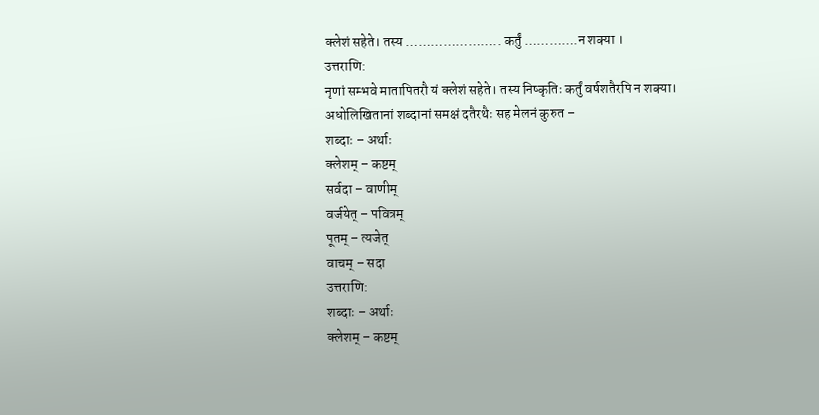क्लेशं सहेते। तस्य ………………….. कर्तुं ………….न शक्या ।
उत्तराणि:
नृणां सम्भवे मातापितरौ यं क्लेशं सहेते। तस्य निष्कृतिः कर्तुं वर्षशतैरपि न शक्या।
अधोलिखितानां शब्दानां समक्षं दतैरथैः सह मेलनं कुरुत –
शब्दाः – अर्थाः
क्लेशम् – कष्टम्
सर्वदा – वाणीम्
वर्जयेत् – पवित्रम्
पूतम् – त्यजेत्
वाचम् – सदा
उत्तराणि:
शब्दाः – अर्थाः
क्लेशम् – कष्टम्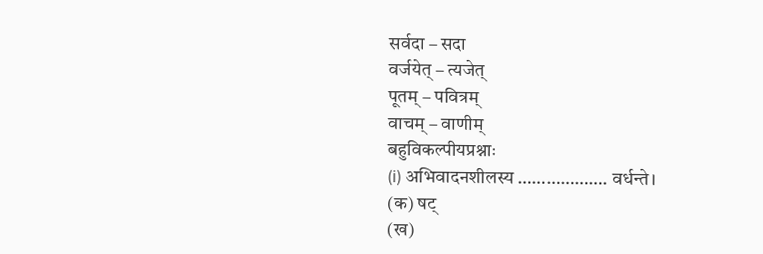सर्वदा – सदा
वर्जयेत् – त्यजेत्
पूतम् – पवित्रम्
वाचम् – वाणीम्
बहुविकल्पीयप्रश्नाः
(i) अभिवादनशीलस्य ………………. वर्धन्ते।
(क) षट्
(ख)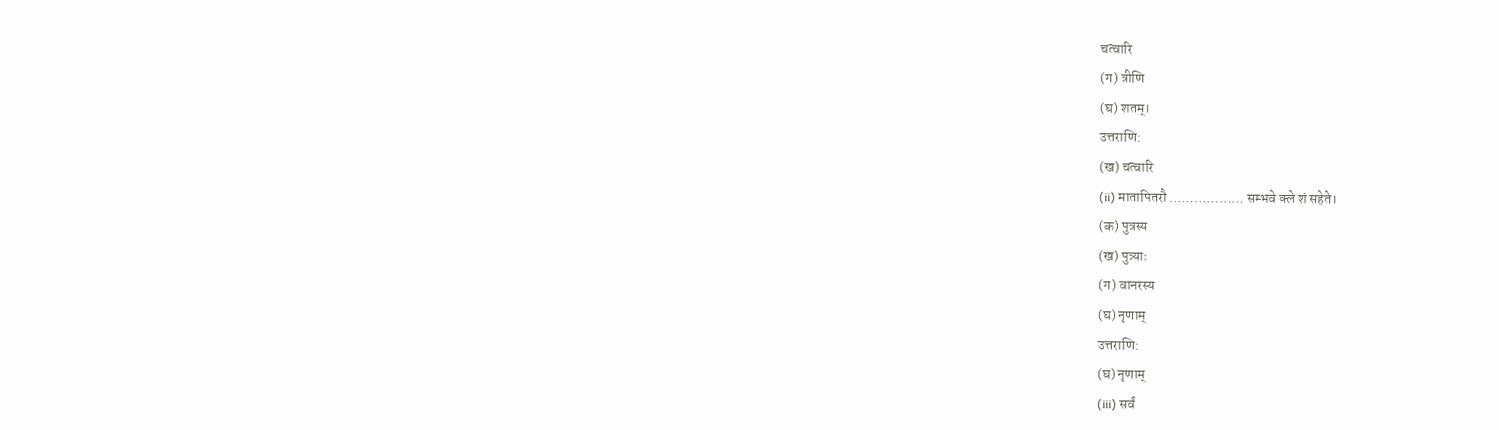चत्वारि
(ग) त्रीणि
(घ) शतम्।
उत्तराणि:
(ख) चत्वारि
(ii) मातापितरौ ……………… सम्भवे क्ले शं सहेते।
(क) पुत्रस्य
(ख) पुत्र्याः
(ग) वानरस्य
(घ) नृणाम्
उत्तराणि:
(घ) नृणाम्
(iii) सर्वं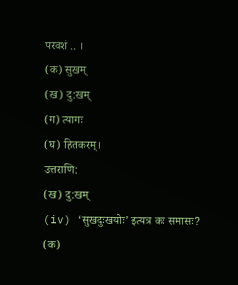परवशं .. ।
(क) सुखम्
(ख) दु:खम्
(ग) त्यागः
(घ) हितकरम्।
उत्तराणि:
(ख) दु:खम्
(iv) ‘सुखदुःखयोः’ इत्यत्र कः समासः?
(क)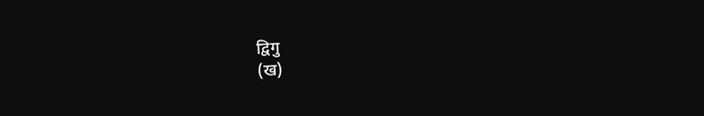द्विगु
(ख)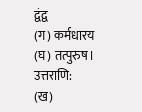द्वंद्व
(ग) कर्मधारय
(घ) तत्पुरुष।
उत्तराणि:
(ख)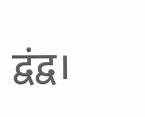द्वंद्व।